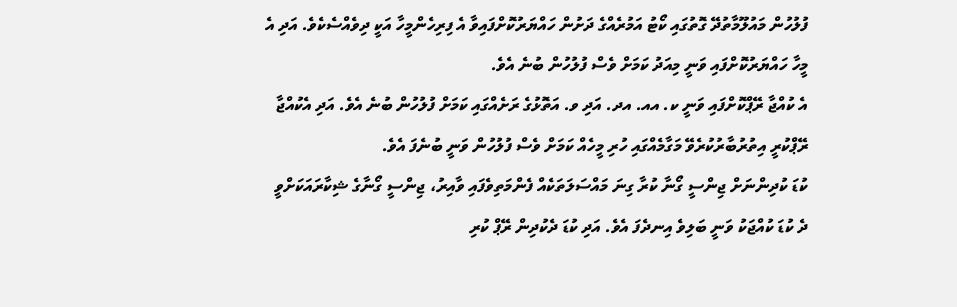ފުލުހުން މައުލޫމާތުދޭ ގޮތުގައި ކޯޓު އަމުރެއްގެ ދަށުން ހައްޔަރުކޮށްފައިވާ އެ ފިރިހެންމީހާ އަކީ ދިވެއްސެކެވެ. އަދި އެ މީހާ ހައްޔަރުކޮށްފައި ވަނީ މިއަދު ކަމަށް ވެސް ފުލުހުން ބުނެ އެވެ.
އެ ކުއްޖާ ރޭޕްކޮށްފައި ވަނީ ކ. އއ. އދ. އަދި ވ. އަތޮޅުގެ ރަށެއްގައި ކަމަށް ފުލުހުން ބުނެ އެވެ. އަދި އެކުއްޖާ ރޭޕްކުރީ އިތުރުބާރުކުރެވޭ މަގާމެއްގައި ހުރި މީހެއް ކަމަށް ވެސް ފުލުހުން ވަނީ ބުނެފަ އެވެ.
ކުޑަ ކުދިންނަށް ޖިންސީ ގޯނާ ކުރާ ގިނަ މައްސަލަތަކެއް ފެންމަތިވެފައި ވާއިރު، ޖިންސީ ގޯނާގެ ޝިކާރައަކަށްވީ ދެ ކުޑަ ކުއްޖަކު ވަނީ ބަލިވެ އިނދެފަ އެވެ. އަދި ކުޑަ ދެކުދިން ރޭޕް ކުރި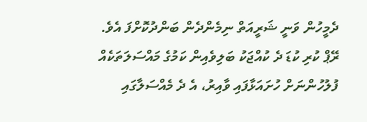ދެމީހުން ވަނީ ޝަރީއަތް ނިމެންދެން ބަންދުކޮށްފަ އެވެ.
ރޭޕް ކުރި ކުޑަ ދެ ކުއްޖަކު ބަލިވެއިން ކަމުގެ މައްސަލަތަކެއް ފުލުހުންނަށް ހުށައަޅާފައި ވާއިރު، އެ ދެ މެއްސަލާގައި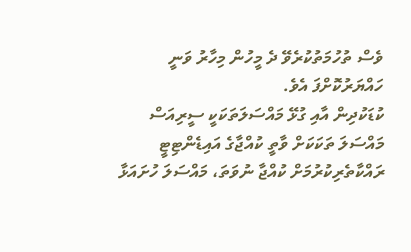ވެސް ތުހުމަތުކުރެވޭ ދެ މީހުން މިހާރު ވަނީ ހައްޔަރުކޮށްފަ އެވެ.
ކުޑަކުދިން އާއި ގުޅޭ މައްސަލަތަކަކީ ސީރިއަސް މައްސަލަ ތަކަކަށް ވާތީ ކުއްޖާގެ އައިޑެންޓިޓީ ރައްކާތެރިކުރުމަށް ކުއްޖާ ނުވަތަ، މައްސަލަ ހުށައަޅާ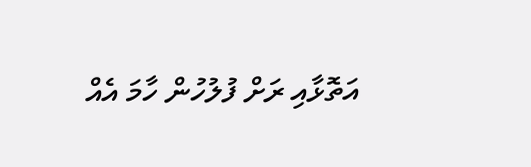އަތޮޅާއި ރަށް ފުލުހުން ހާމަ އެއް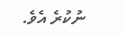ނުކުރެ އެވެ.